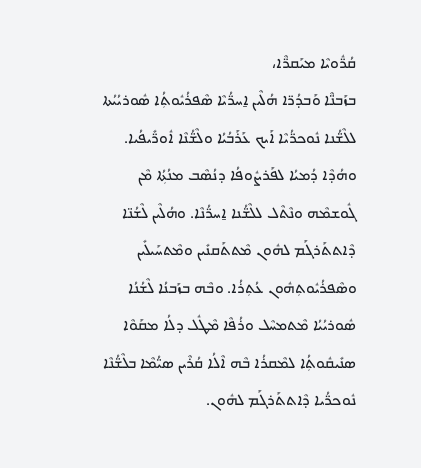ܩܳܪ̈ܽܘܝܶܐ ܡܝܰܩܪ̈ܶܐ،
ܒܙܰܒܢ̈ܶܐ ܘܰܒܕܳܪ̈ܐ ܗܳܠܶܝܢ ܐ̱ܚܪ̈ܳܝܶܐ ܣܶܦܪܳܝܽܘܬܼܳܐ ܣܽܘܪܝܳܝܳܬܐ ܠܠܶܫ̈ܳܢܐ ܢܽܘܟܪ̈ܳܝܶܐ ܐܰܝܟ ܥܰܪܰܒܳܝܳܐ ܘܠܶܫ̈ܳܢܶܐ ܐܽܘܪ̈ܺܝܦܳܝܐ. ܘܗܳܕܶܐ ܕܳܡܝܳܐ ܠܦܰܪܨܽܘܦܳܐ ܕܢܳܣܶܒ ܡܢܳܬܼܳܐ ܡܶܢ ܓܽܘܫܡܶܗ ܘܢܶܬܶܠ ܠܠܶܫ̈ܳܢܐ ܐ̱ܚܪ̈ܳܢܶܐ. ܘܗܳܠܶܝܢ ܠܶܫܳܢ̈ܐ ܕܶܐܬܬܰܪܓܰܡ ܠܗܽܘܢ ܡܶܬܬܰܩܢܺܝܢ ܘܡܶܬܚܰܝܠܺܝܢ ܘܣܶܦܪܳܝܽܘܬܼܗܽܘܢ ܥܳܬܼܪܳܐ. ܘܒܶܗ ܒܙܰܒܢܳܐ ܠܶܫܳܢܳܐ ܣܽܘܪܝܳܝܳܐ ܡܶܬܡܚܶܠ ܘܪܳܦܶܐ ܡܶܛܽܠ ܕܠܳܐ ܡܩܰܘܶܐ ܣܢܺܝܩܽܘܬܼܳܐ ܠܡܶܩܪܳܐ ܒܶܗ ܐܶܠܳܐ ܩܳܪܶܝܢ ܣܝ̈ܳܡܶܐ ܒܠܶܫ̈ܳܢܶܐ ܢܽܘܟܪ̈ܳܝܐ ܕܶܐܬܬܰܪܓܰܡ ܠܗܽܘܢ.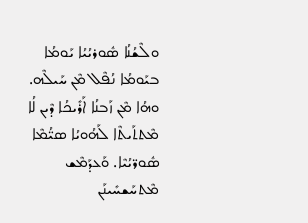ܘܠܶܫܳܢܳܐ ܣܽܘܪܝܳܝܳܐ ܝܰܘܡܳܐ ܒܝܰܘܡܳܐ ܢܳܦܶܠ ܡܶܢ ܚܰܝܠܶܗ.
ܘܗܳܐ ܡܶܢ ܙܰܒܢܳܐ ܐܰܪܺܝܟܳܐ ܕܶܝܢ ܠܳܐ ܡܶܬܬܰܝܬܶܐ ܠܰܗܳܘܝܳܐ ܣܝ̈ܳܡܶܐ ܣܽܘܪ̈ܝܳܝܶܐ. ܘܰܥܕܰܡܶܫ ܡܶܬܚܰܫܚܺܝܢܰܢ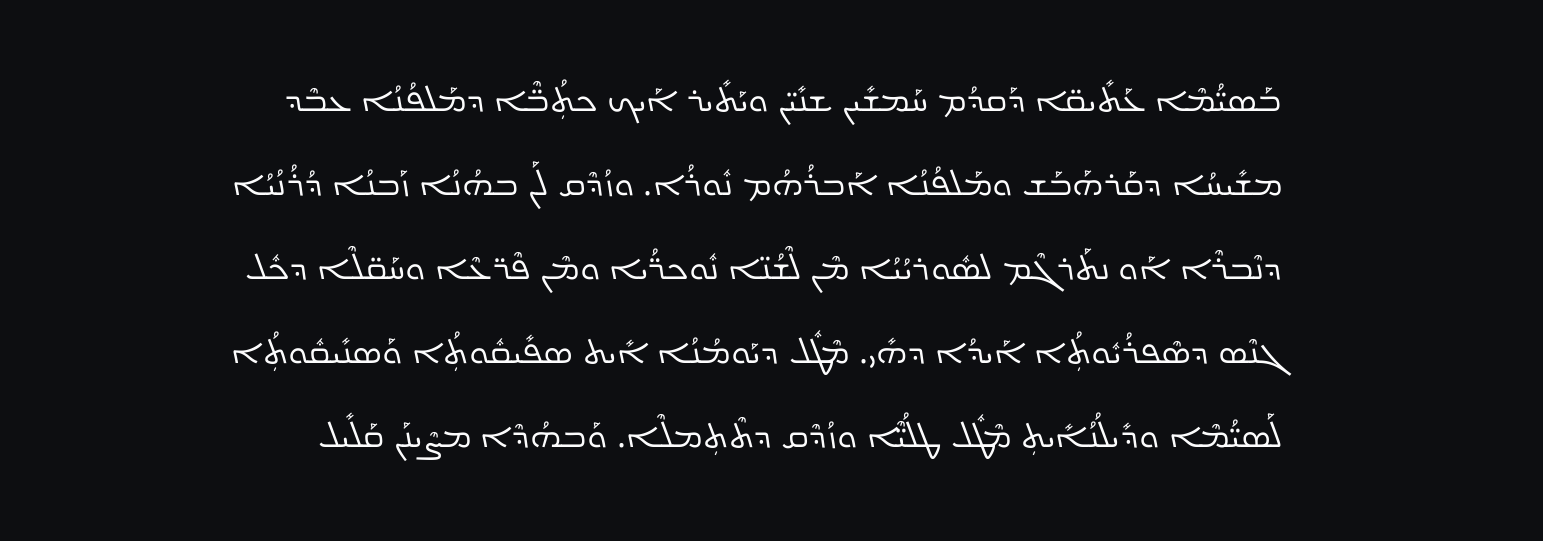ܒܰܣܝ̈ܳܡܶܐ ܥܰܬܺܝܩ̈ܐ ܕܰܩܕܳܡ ܚܰܡܫܺܝܢ ܫܢܺܝ̈ܢ ܘܝܰܬܺܝܪ ܐܰܝܟ ܟܬܼܳܒ̈ܶܐ ܕܡܰܠܦܳܢܳܐ ܥܒܶܕ ܡܫܺܝܚܳܐ ܕܩܰܪܗܰܒܰܫ ܘܡܰܠܦܳܢܳܐ ܐܰܒܪܳܗܳܡ ܢܽܘܪܳܐ. ܘܙܳܕܶܩ ܠܰܢ ܒܗܳܢܳܐ ܙܰܒܢܳܐ ܕܳܪܳܢܳܝܳܐ ܕܢܶܒܪܶܐ ܐܰܘ ܢܬܰܪܓܶܡ ܠܣܽܘܪܝܳܝܳܐ ܡܶܢ ܠܶܫܳܢ̈ܐ ܢܽܘܟܪ̈ܳܝܐ ܘܡܶܢ ܦܶܪ̈ܥܶܐ ܘܚܰܩ̈ܠܶܐ ܕܟܽܠ ܓܢܶܣ ܕܣܶܦܪܳܝܽܘܬܼܳܐ ܐܰܝܕܳܐ ܕܗܺܝ. ܡܶܛܽܠ ܕܝܰܘܡܳܢܳܐ ܐܺܝܬ ܣܦܺܝܩܽܘܬܼܳܐ ܘܰܣܢܺܝܩܽܘܬܼܳܐ ܠܰܣܝ̈ܳܡܶܐ ܘܕܺܝܠܳܢܳܐܺܝܬܼ ܡܶܛܽܠ ܛܠܳܝ̈ܶܐ ܘܙܳܕܶܩ ܕܬܶܬܼܡܠܶܐ. ܘܰܒܗܳܕܶܐ ܡܨܶܝܢܰܢ ܩܰܠܺܝܠ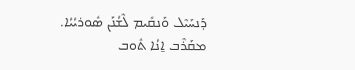ܕܰܢܚܰܝܶܠ ܘܰܢܩܺܝܡ ܠܶܫܳܢܰܢ ܣܽܘܪܝܳܝܳܐ.
ܡܩܰܪܶܒ ܐ̱ܢܳܐ ܬܽܘܒ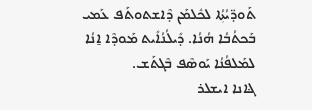ܬܰܘܕ̈ܝܳܬܼܳܐ ܠܟܽܠܡܰܢ ܕܶܐܫܬܘܬܰܦ ܥܰܡܝ ܒܰܟܬܳܒܳܐ ܗܳܢܳܐ. ܕܺܝܠܳܢܳܐܺܝܬ ܡܰܘܕܶܐ ܐ̱ܢܳܐ ܠܡܰܠܦܳܢܳܐ ܝܰܘܣܶܦ ܒܶܓܬܰܫ.
ܔܐܢܐ ܐܝܫܠܪ